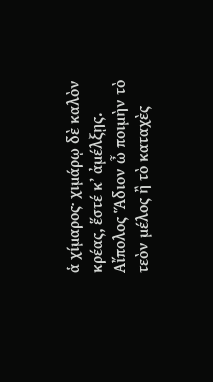ἁ χίμαρος· χιμάρῳ δὲ καλὸν κρέας, ἕστέ κʼ ἀμέλξῃς. Αἴπολος Ἅδιον ὦ ποιμὴν τὸ τεὸν μέλος ἢ τὸ καταχὲς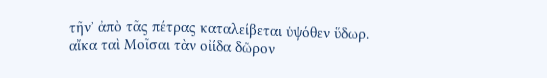τῆνʼ ἀπὸ τᾶς πέτρας καταλείβεται ὑψόθεν ὕδωρ. αἴκα ταὶ Μοῖσαι τὰν οἰίδα δῶρον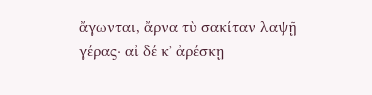ἄγωνται, ἄρνα τὺ σακίταν λαψῇ γέρας· αἰ δέ κʼ ἀρέσκῃ